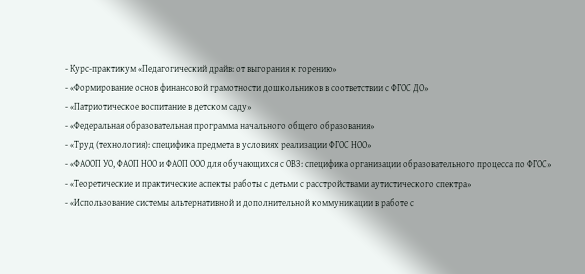- Курс-практикум «Педагогический драйв: от выгорания к горению»
- «Формирование основ финансовой грамотности дошкольников в соответствии с ФГОС ДО»
- «Патриотическое воспитание в детском саду»
- «Федеральная образовательная программа начального общего образования»
- «Труд (технология): специфика предмета в условиях реализации ФГОС НОО»
- «ФАООП УО, ФАОП НОО и ФАОП ООО для обучающихся с ОВЗ: специфика организации образовательного процесса по ФГОС»
- «Теоретические и практические аспекты работы с детьми с расстройствами аутистического спектра»
- «Использование системы альтернативной и дополнительной коммуникации в работе с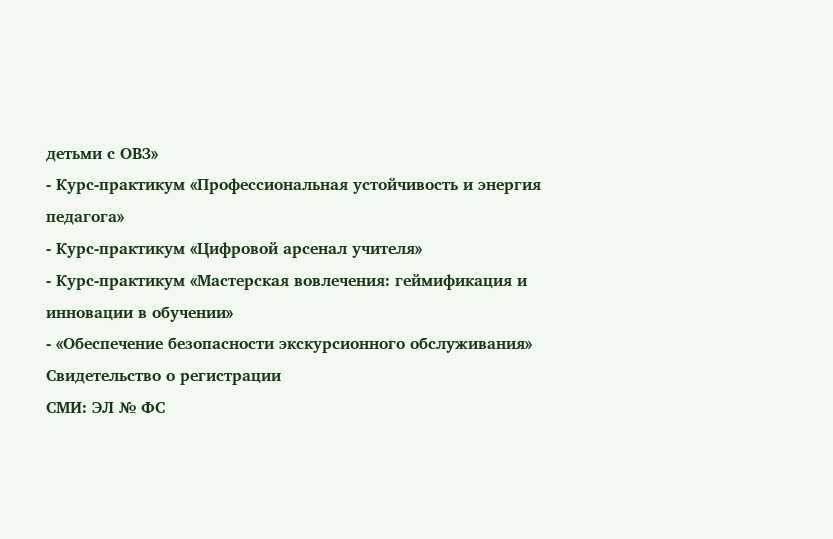детьми с ОВЗ»
- Курс-практикум «Профессиональная устойчивость и энергия педагога»
- Курс-практикум «Цифровой арсенал учителя»
- Курс-практикум «Мастерская вовлечения: геймификация и инновации в обучении»
- «Обеспечение безопасности экскурсионного обслуживания»
Свидетельство о регистрации
СМИ: ЭЛ № ФС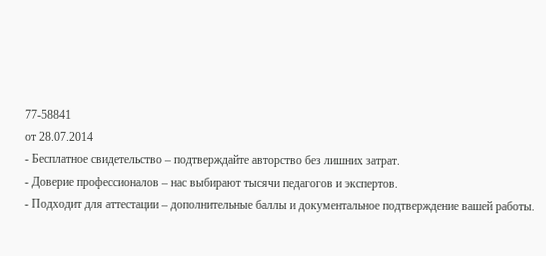77-58841
от 28.07.2014
- Бесплатное свидетельство – подтверждайте авторство без лишних затрат.
- Доверие профессионалов – нас выбирают тысячи педагогов и экспертов.
- Подходит для аттестации – дополнительные баллы и документальное подтверждение вашей работы.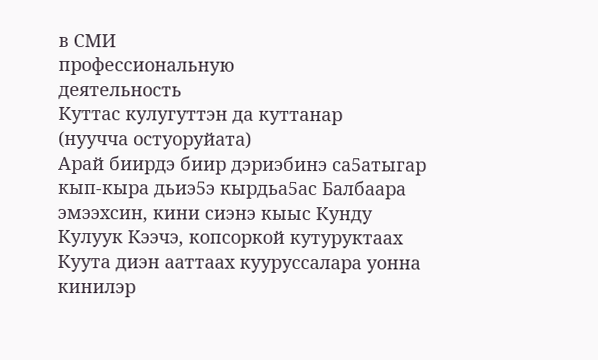в СМИ
профессиональную
деятельность
Куттас кулугуттэн да куттанар
(нуучча остуоруйата)
Арай биирдэ биир дэриэбинэ са5атыгар кып-кыра дьиэ5э кырдьа5ас Балбаара эмээхсин, кини сиэнэ кыыс Кунду Кулуук Кээчэ, копсоркой кутуруктаах Куута диэн ааттаах кууруссалара уонна кинилэр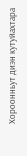Хороонньут диэн кутуйахтара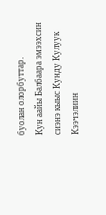буолан олорбуттар.
Кун аайы Балбаара эмээхсин сиэнэ кыыс Кунду Кулуук Кээчэлиин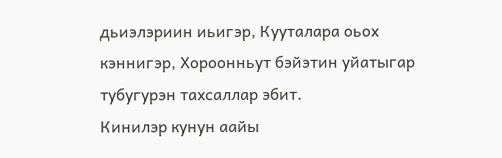дьиэлэриин иьигэр, Кууталара оьох кэннигэр, Хороонньут бэйэтин уйатыгар тубугурэн тахсаллар эбит.
Кинилэр кунун аайы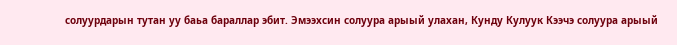солуурдарын тутан уу баьа бараллар эбит. Эмээхсин солуура арыый улахан, Кунду Кулуук Кээчэ солуура арыый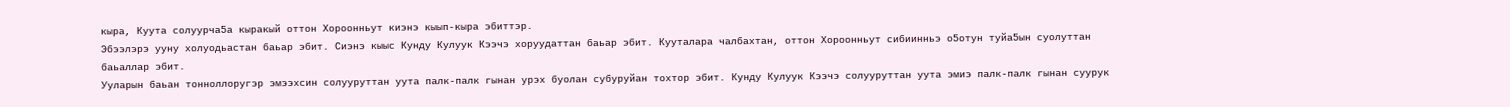кыра, Куута солуурча5а кыракый оттон Хороонньут киэнэ кыып-кыра эбиттэр.
Эбээлэрэ ууну холуодьастан баьар эбит. Сиэнэ кыыс Кунду Кулуук Кээчэ хоруудаттан баьар эбит. Кууталара чалбахтан, оттон Хороонньут сибиинньэ о5отун туйа5ын суолуттан баьаллар эбит.
Ууларын баьан тонноллоругэр эмээхсин солууруттан уута палк-палк гынан урэх буолан субуруйан тохтор эбит. Кунду Кулуук Кээчэ солууруттан уута эмиэ палк-палк гынан суурук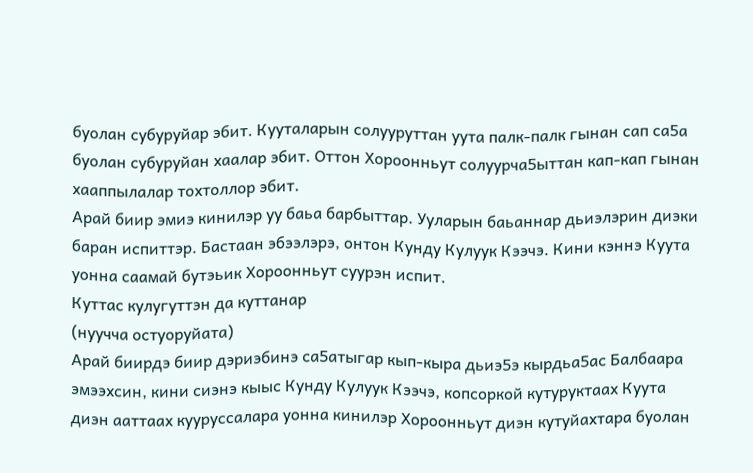буолан субуруйар эбит. Кууталарын солууруттан уута палк-палк гынан сап са5а буолан субуруйан хаалар эбит. Оттон Хороонньут солуурча5ыттан кап-кап гынан хааппылалар тохтоллор эбит.
Арай биир эмиэ кинилэр уу баьа барбыттар. Ууларын баьаннар дьиэлэрин диэки баран испиттэр. Бастаан эбээлэрэ, онтон Кунду Кулуук Кээчэ. Кини кэннэ Куута уонна саамай бутэьик Хороонньут суурэн испит.
Куттас кулугуттэн да куттанар
(нуучча остуоруйата)
Арай биирдэ биир дэриэбинэ са5атыгар кып-кыра дьиэ5э кырдьа5ас Балбаара эмээхсин, кини сиэнэ кыыс Кунду Кулуук Кээчэ, копсоркой кутуруктаах Куута диэн ааттаах кууруссалара уонна кинилэр Хороонньут диэн кутуйахтара буолан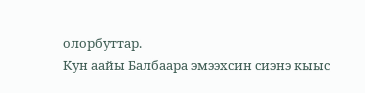олорбуттар.
Кун аайы Балбаара эмээхсин сиэнэ кыыс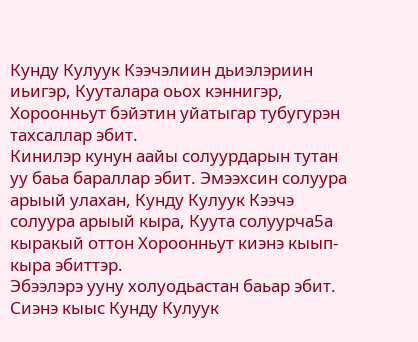Кунду Кулуук Кээчэлиин дьиэлэриин иьигэр, Кууталара оьох кэннигэр, Хороонньут бэйэтин уйатыгар тубугурэн тахсаллар эбит.
Кинилэр кунун аайы солуурдарын тутан уу баьа бараллар эбит. Эмээхсин солуура арыый улахан, Кунду Кулуук Кээчэ солуура арыый кыра, Куута солуурча5а кыракый оттон Хороонньут киэнэ кыып-кыра эбиттэр.
Эбээлэрэ ууну холуодьастан баьар эбит. Сиэнэ кыыс Кунду Кулуук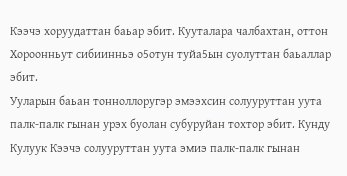Кээчэ хоруудаттан баьар эбит. Кууталара чалбахтан, оттон Хороонньут сибиинньэ о5отун туйа5ын суолуттан баьаллар эбит.
Ууларын баьан тонноллоругэр эмээхсин солууруттан уута палк-палк гынан урэх буолан субуруйан тохтор эбит. Кунду Кулуук Кээчэ солууруттан уута эмиэ палк-палк гынан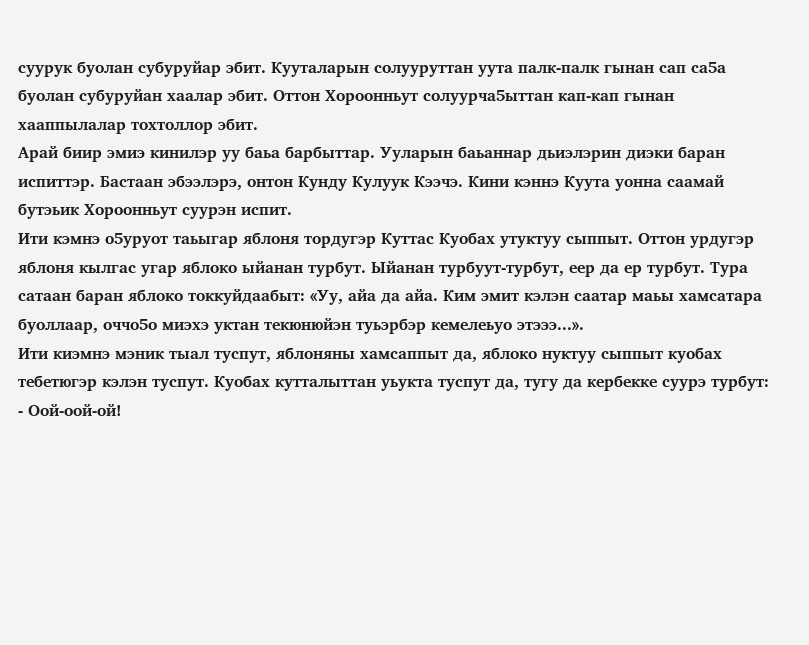суурук буолан субуруйар эбит. Кууталарын солууруттан уута палк-палк гынан сап са5а буолан субуруйан хаалар эбит. Оттон Хороонньут солуурча5ыттан кап-кап гынан хааппылалар тохтоллор эбит.
Арай биир эмиэ кинилэр уу баьа барбыттар. Ууларын баьаннар дьиэлэрин диэки баран испиттэр. Бастаан эбээлэрэ, онтон Кунду Кулуук Кээчэ. Кини кэннэ Куута уонна саамай бутэьик Хороонньут суурэн испит.
Ити кэмнэ о5уруот таьыгар яблоня тордугэр Куттас Куобах утуктуу сыппыт. Оттон урдугэр яблоня кылгас угар яблоко ыйанан турбут. Ыйанан турбуут-турбут, еер да ер турбут. Тура сатаан баран яблоко токкуйдаабыт: «Уу, айа да айа. Ким эмит кэлэн саатар маьы хамсатара буоллаар, оччо5о миэхэ уктан текюнюйэн туьэрбэр кемелеьуо этэээ...».
Ити киэмнэ мэник тыал туспут, яблоняны хамсаппыт да, яблоко нуктуу сыппыт куобах тебетюгэр кэлэн туспут. Куобах кутталыттан уьукта туспут да, тугу да кербекке суурэ турбут:
- Оой-оой-ой!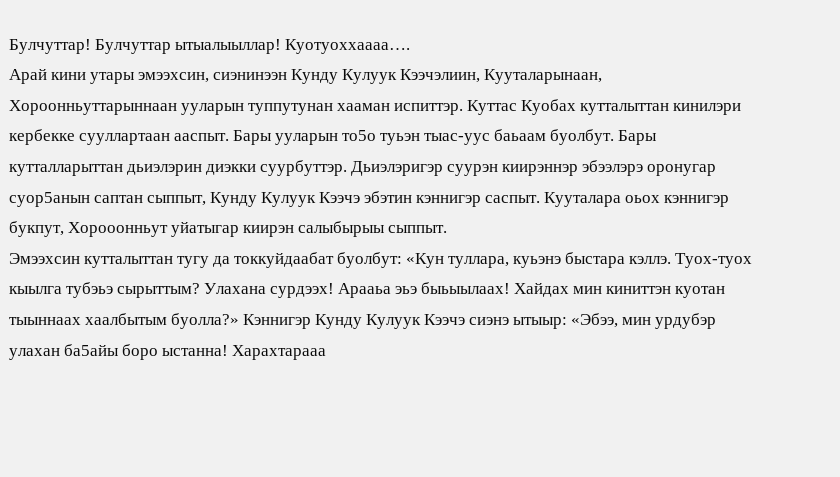Булчуттар! Булчуттар ытыалыыллар! Куотуоххаааа….
Арай кини утары эмээхсин, сиэнинээн Кунду Кулуук Кээчэлиин, Кууталарынаан, Хороонньуттарыннаан ууларын туппутунан хааман испиттэр. Куттас Куобах кутталыттан кинилэри кербекке сууллартаан ааспыт. Бары ууларын то5о туьэн тыас-уус баьаам буолбут. Бары кутталларыттан дьиэлэрин диэкки суурбуттэр. Дьиэлэригэр суурэн киирэннэр эбээлэрэ оронугар суор5анын саптан сыппыт, Кунду Кулуук Кээчэ эбэтин кэннигэр саспыт. Кууталара оьох кэннигэр букпут, Хорооонньут уйатыгар киирэн салыбырыы сыппыт.
Эмээхсин кутталыттан тугу да токкуйдаабат буолбут: «Кун туллара, куьэнэ быстара кэллэ. Туох-туох кыылга тубэьэ сырыттым? Улахана сурдээх! Арааьа эьэ быьыылаах! Хайдах мин киниттэн куотан тыыннаах хаалбытым буолла?» Кэннигэр Кунду Кулуук Кээчэ сиэнэ ытыыр: «Эбээ, мин урдубэр улахан ба5айы боро ыстанна! Харахтарааа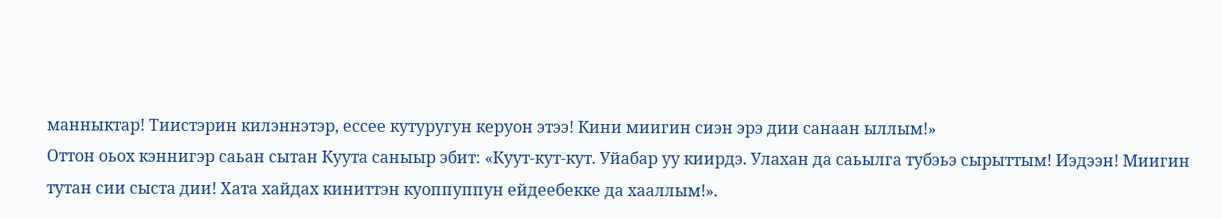манныктар! Тиистэрин килэннэтэр, ессее кутуругун керуон этээ! Кини миигин сиэн эрэ дии санаан ыллым!»
Оттон оьох кэннигэр саьан сытан Куута саныыр эбит: «Куут-кут-кут. Уйабар уу киирдэ. Улахан да саьылга тубэьэ сырыттым! Иэдээн! Миигин тутан сии сыста дии! Хата хайдах киниттэн куоппуппун ейдеебекке да хааллым!».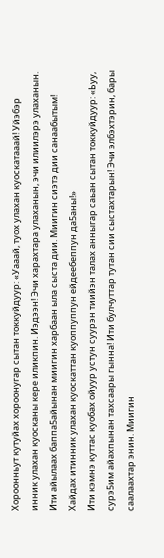Хороонньут кутуйах хороонугар сытан токкуйдуур: «Уааай, туох улахан куоскатааай! Уйэбэр инник улахан куосканы кере иликпин. Иэдээн! Эчи харахтара улаханын, эчи илиилэрэ улаханын. Ити айылаах баппа5айынан миигин харбаан ыла сыста дии. Миигин сиэтэ дии санаабытым! Хайдах итинник улахан куоскаттан куоппуппун ейдеебеппун да5аны!»
Ити кэмнэ куттас куобах ойуур устун суурэн тиийэн талах анныгар саьан сытан токкуйдуур: «Ьуу, сурэ5им айахпынан тахсаары гынна! Ити булчуттар тутан сии сыстахтарын! Эчи элбэхтэрин, бары саалаахтар энин. Миигин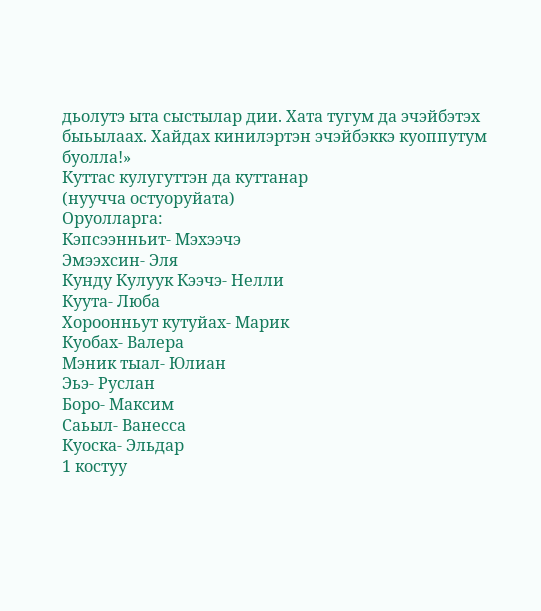дьолутэ ыта сыстылар дии. Хата тугум да эчэйбэтэх быьылаах. Хайдах кинилэртэн эчэйбэккэ куоппутум буолла!»
Куттас кулугуттэн да куттанар
(нуучча остуоруйата)
Оруолларга:
Кэпсээнньит- Мэхээчэ
Эмээхсин- Эля
Кунду Кулуук Кээчэ- Нелли
Куута- Люба
Хороонньут кутуйах- Марик
Куобах- Валера
Мэник тыал- Юлиан
Эьэ- Руслан
Боро- Максим
Саьыл- Ванесса
Куоска- Эльдар
1 костуу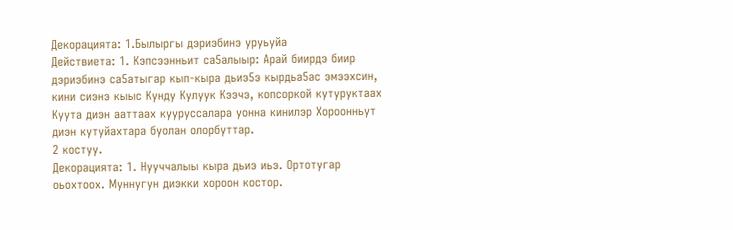Декорацията: 1.Былыргы дэриэбинэ уруьуйа
Действиета: 1. Кэпсээнньит са5алыыр: Арай биирдэ биир дэриэбинэ са5атыгар кып-кыра дьиэ5э кырдьа5ас эмээхсин, кини сиэнэ кыыс Кунду Кулуук Кээчэ, копсоркой кутуруктаах Куута диэн ааттаах кууруссалара уонна кинилэр Хороонньут диэн кутуйахтара буолан олорбуттар.
2 костуу.
Декорацията: 1. Нууччалыы кыра дьиэ иьэ. Ортотугар оьохтоох. Муннугун диэкки хороон костор.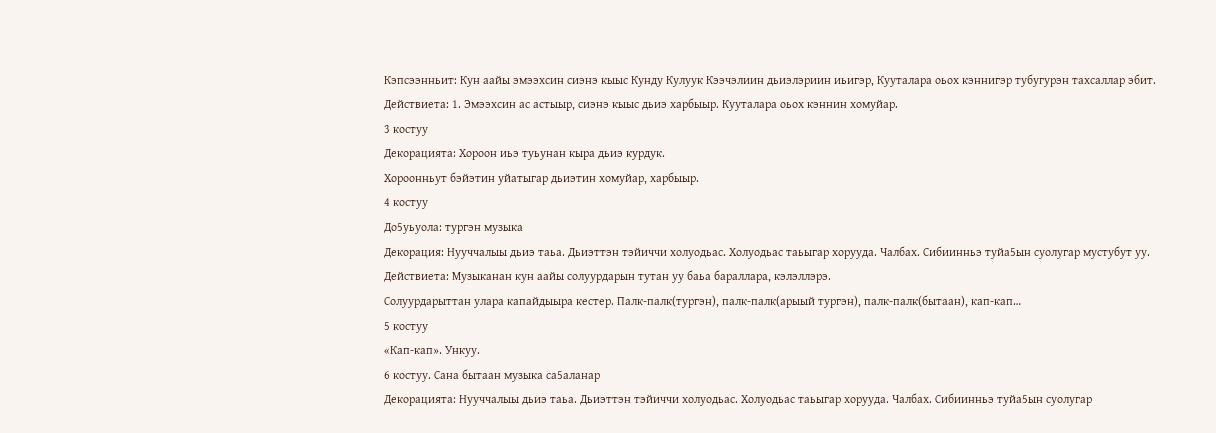Кэпсээнньит: Кун аайы эмээхсин сиэнэ кыыс Кунду Кулуук Кээчэлиин дьиэлэриин иьигэр, Кууталара оьох кэннигэр тубугурэн тахсаллар эбит.
Действиета: 1. Эмээхсин ас астыыр, сиэнэ кыыс дьиэ харбыыр. Кууталара оьох кэннин хомуйар.
3 костуу
Декорацията: Хороон иьэ туьунан кыра дьиэ курдук.
Хороонньут бэйэтин уйатыгар дьиэтин хомуйар, харбыыр.
4 костуу
До5уьуола: тургэн музыка
Декорация: Нууччалыы дьиэ таьа. Дьиэттэн тэйиччи холуодьас. Холуодьас таьыгар хорууда. Чалбах. Сибиинньэ туйа5ын суолугар мустубут уу.
Действиета: Музыканан кун аайы солуурдарын тутан уу баьа бараллара, кэлэллэрэ.
Солуурдарыттан улара капайдыыра кестер. Палк-палк(тургэн), палк-палк(арыый тургэн), палк-палк(бытаан), кап-кап…
5 костуу
«Кап-кап». Ункуу.
6 костуу. Сана бытаан музыка са5аланар
Декорацията: Нууччалыы дьиэ таьа. Дьиэттэн тэйиччи холуодьас. Холуодьас таьыгар хорууда. Чалбах. Сибиинньэ туйа5ын суолугар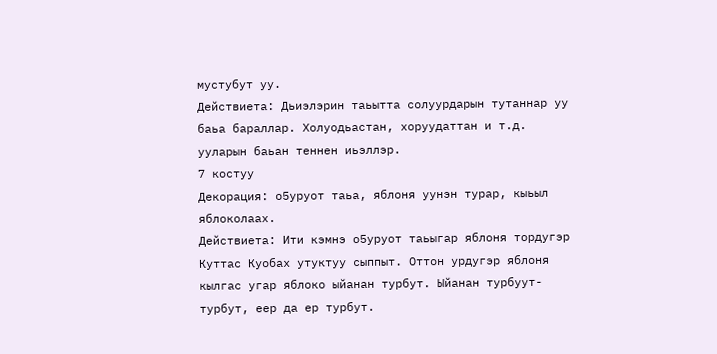мустубут уу.
Действиета: Дьиэлэрин таьытта солуурдарын тутаннар уу баьа бараллар. Холуодьастан, хоруудаттан и т.д. ууларын баьан теннен иьэллэр.
7 костуу
Декорация: о5уруот таьа, яблоня уунэн турар, кыьыл яблоколаах.
Действиета: Ити кэмнэ о5уруот таьыгар яблоня тордугэр Куттас Куобах утуктуу сыппыт. Оттон урдугэр яблоня кылгас угар яблоко ыйанан турбут. Ыйанан турбуут-турбут, еер да ер турбут.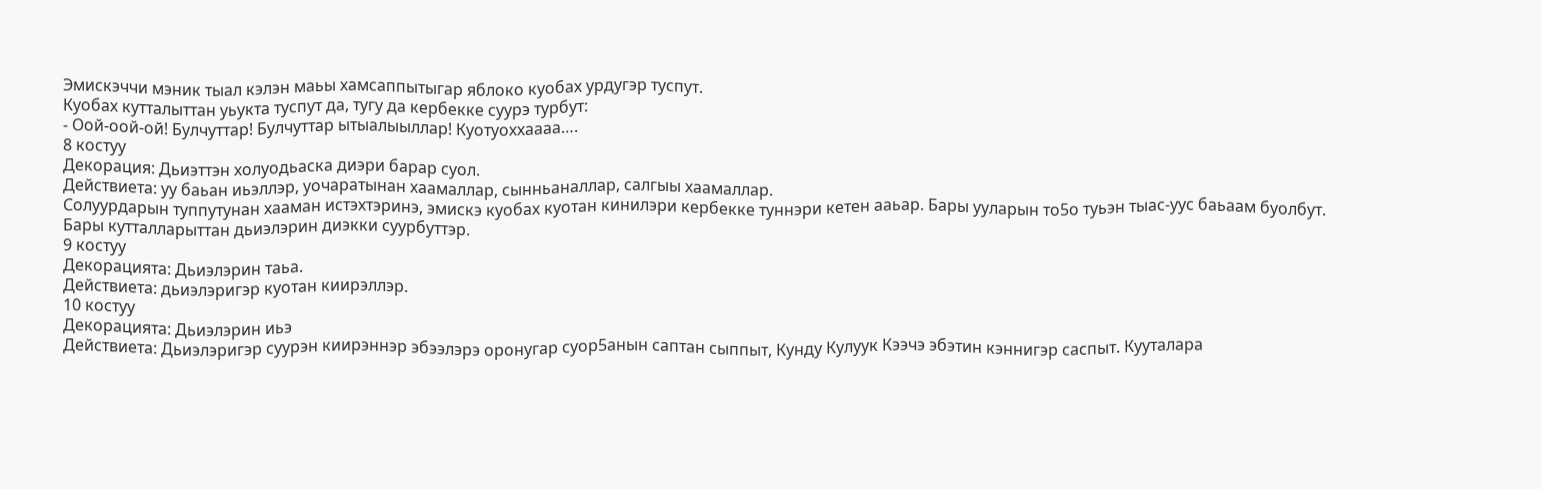Эмискэччи мэник тыал кэлэн маьы хамсаппытыгар яблоко куобах урдугэр туспут.
Куобах кутталыттан уьукта туспут да, тугу да кербекке суурэ турбут:
- Оой-оой-ой! Булчуттар! Булчуттар ытыалыыллар! Куотуоххаааа….
8 костуу
Декорация: Дьиэттэн холуодьаска диэри барар суол.
Действиета: уу баьан иьэллэр, уочаратынан хаамаллар, сынньаналлар, салгыы хаамаллар.
Солуурдарын туппутунан хааман истэхтэринэ, эмискэ куобах куотан кинилэри кербекке туннэри кетен ааьар. Бары ууларын то5о туьэн тыас-уус баьаам буолбут. Бары кутталларыттан дьиэлэрин диэкки суурбуттэр.
9 костуу
Декорацията: Дьиэлэрин таьа.
Действиета: дьиэлэригэр куотан киирэллэр.
10 костуу
Декорацията: Дьиэлэрин иьэ
Действиета: Дьиэлэригэр суурэн киирэннэр эбээлэрэ оронугар суор5анын саптан сыппыт, Кунду Кулуук Кээчэ эбэтин кэннигэр саспыт. Кууталара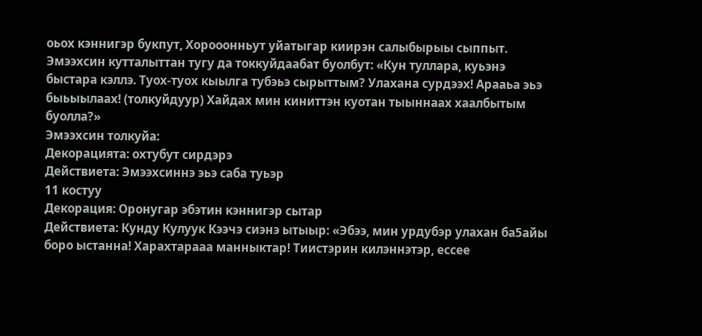оьох кэннигэр букпут, Хорооонньут уйатыгар киирэн салыбырыы сыппыт.
Эмээхсин кутталыттан тугу да токкуйдаабат буолбут: «Кун туллара, куьэнэ быстара кэллэ. Туох-туох кыылга тубэьэ сырыттым? Улахана сурдээх! Арааьа эьэ быьыылаах! (толкуйдуур) Хайдах мин киниттэн куотан тыыннаах хаалбытым буолла?»
Эмээхсин толкуйа:
Декорацията: охтубут сирдэрэ
Действиета: Эмээхсиннэ эьэ саба туьэр
11 костуу
Декорация: Оронугар эбэтин кэннигэр сытар
Действиета: Кунду Кулуук Кээчэ сиэнэ ытыыр: «Эбээ, мин урдубэр улахан ба5айы боро ыстанна! Харахтарааа манныктар! Тиистэрин килэннэтэр, ессее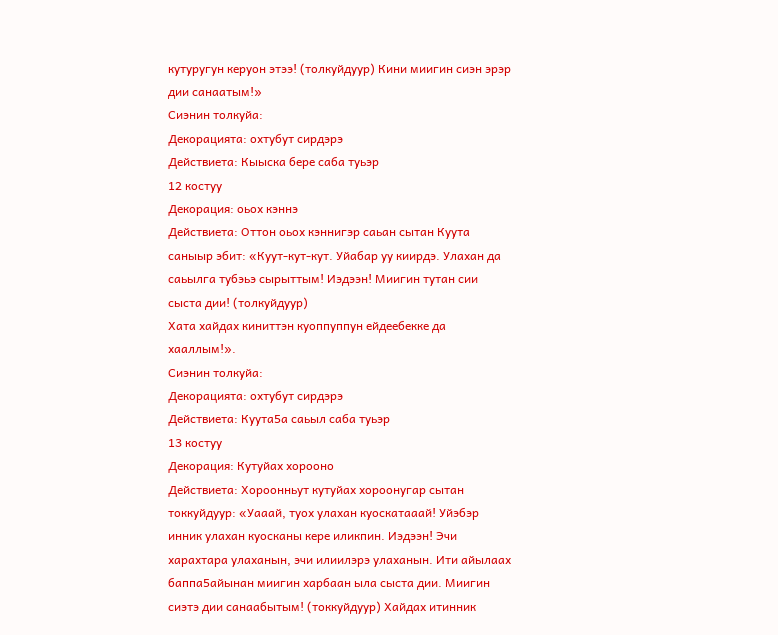кутуругун керуон этээ! (толкуйдуур) Кини миигин сиэн эрэр дии санаатым!»
Сиэнин толкуйа:
Декорацията: охтубут сирдэрэ
Действиета: Кыыска бере саба туьэр
12 костуу
Декорация: оьох кэннэ
Действиета: Оттон оьох кэннигэр саьан сытан Куута саныыр эбит: «Куут-кут-кут. Уйабар уу киирдэ. Улахан да саьылга тубэьэ сырыттым! Иэдээн! Миигин тутан сии сыста дии! (толкуйдуур)
Хата хайдах киниттэн куоппуппун ейдеебекке да хааллым!».
Сиэнин толкуйа:
Декорацията: охтубут сирдэрэ
Действиета: Куута5а саьыл саба туьэр
13 костуу
Декорация: Кутуйах хорооно
Действиета: Хороонньут кутуйах хороонугар сытан токкуйдуур: «Уааай, туох улахан куоскатааай! Уйэбэр инник улахан куосканы кере иликпин. Иэдээн! Эчи харахтара улаханын, эчи илиилэрэ улаханын. Ити айылаах баппа5айынан миигин харбаан ыла сыста дии. Миигин сиэтэ дии санаабытым! (токкуйдуур) Хайдах итинник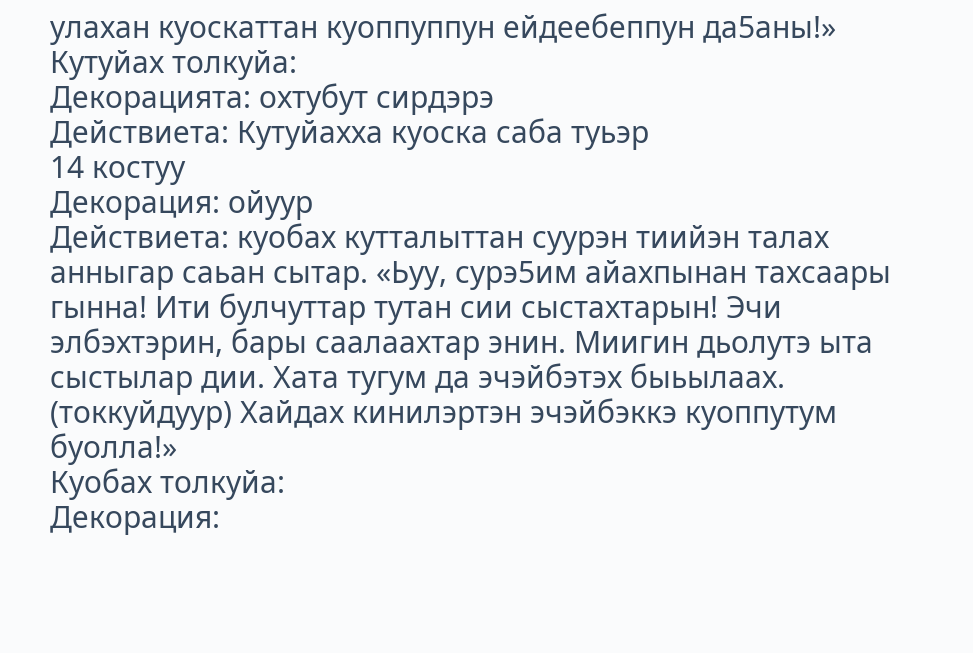улахан куоскаттан куоппуппун ейдеебеппун да5аны!»
Кутуйах толкуйа:
Декорацията: охтубут сирдэрэ
Действиета: Кутуйахха куоска саба туьэр
14 костуу
Декорация: ойуур
Действиета: куобах кутталыттан суурэн тиийэн талах анныгар саьан сытар. «Ьуу, сурэ5им айахпынан тахсаары гынна! Ити булчуттар тутан сии сыстахтарын! Эчи элбэхтэрин, бары саалаахтар энин. Миигин дьолутэ ыта сыстылар дии. Хата тугум да эчэйбэтэх быьылаах. (токкуйдуур) Хайдах кинилэртэн эчэйбэккэ куоппутум буолла!»
Куобах толкуйа:
Декорация: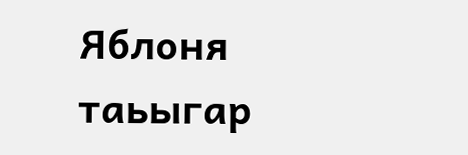Яблоня таьыгар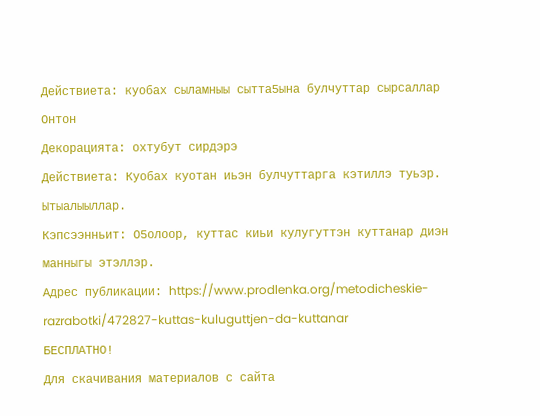Действиета: куобах сыламныы сытта5ына булчуттар сырсаллар
Онтон
Декорацията: охтубут сирдэрэ
Действиета: Куобах куотан иьэн булчуттарга кэтиллэ туьэр. Ытыалыыллар.
Кэпсээнньит: О5олоор, куттас киьи кулугуттэн куттанар диэн манныгы этэллэр.
Адрес публикации: https://www.prodlenka.org/metodicheskie-razrabotki/472827-kuttas-kuluguttjen-da-kuttanar
БЕСПЛАТНО!
Для скачивания материалов с сайта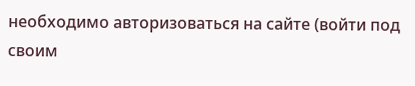необходимо авторизоваться на сайте (войти под своим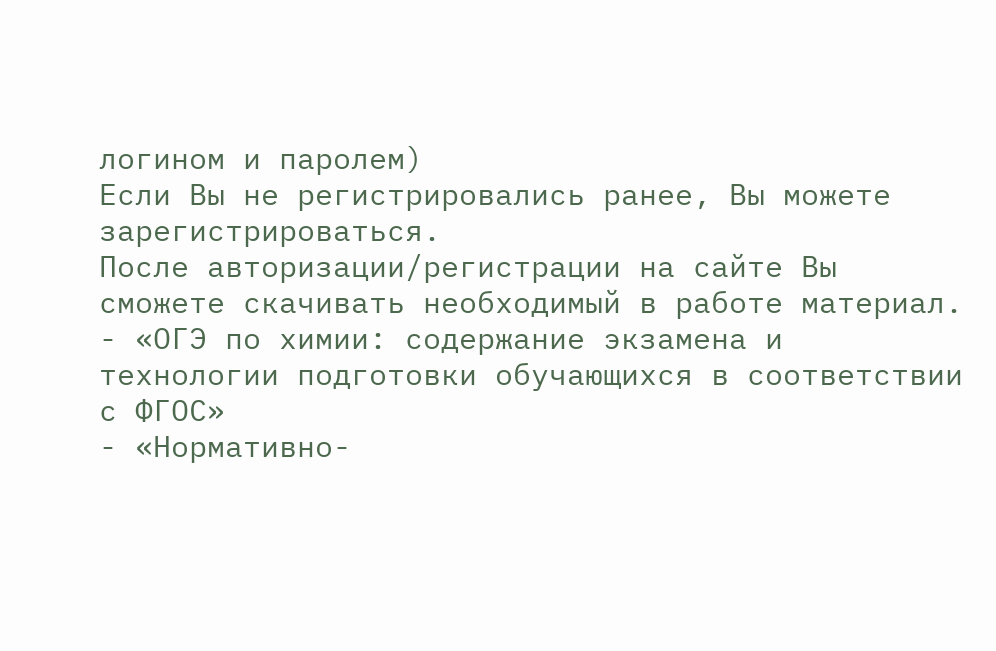логином и паролем)
Если Вы не регистрировались ранее, Вы можете зарегистрироваться.
После авторизации/регистрации на сайте Вы сможете скачивать необходимый в работе материал.
- «ОГЭ по химии: содержание экзамена и технологии подготовки обучающихся в соответствии с ФГОС»
- «Нормативно-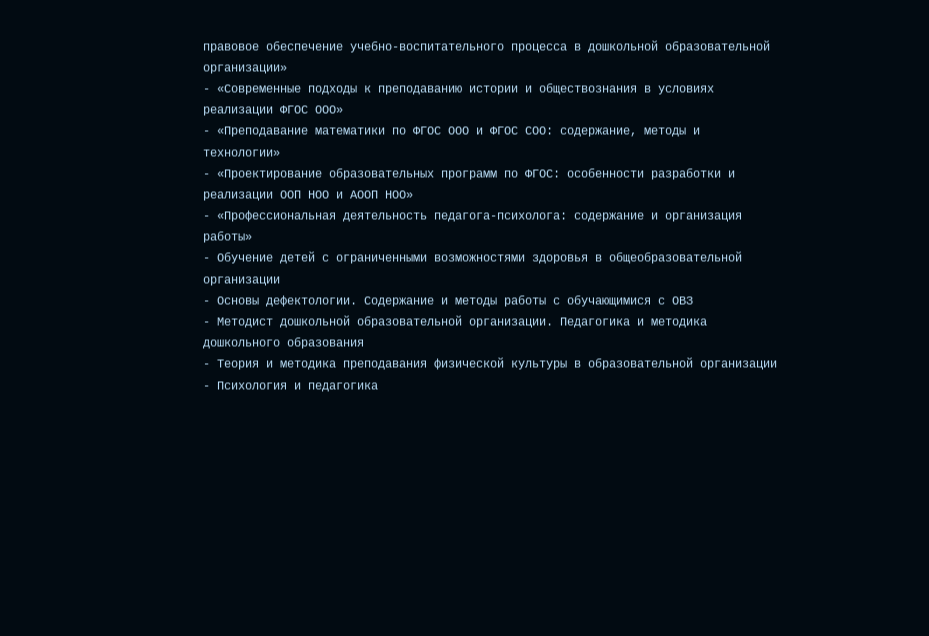правовое обеспечение учебно-воспитательного процесса в дошкольной образовательной организации»
- «Современные подходы к преподаванию истории и обществознания в условиях реализации ФГОС ООО»
- «Преподавание математики по ФГОС ООО и ФГОС СОО: содержание, методы и технологии»
- «Проектирование образовательных программ по ФГОС: особенности разработки и реализации ООП НОО и АООП НОО»
- «Профессиональная деятельность педагога-психолога: содержание и организация работы»
- Обучение детей с ограниченными возможностями здоровья в общеобразовательной организации
- Основы дефектологии. Содержание и методы работы с обучающимися с ОВЗ
- Методист дошкольной образовательной организации. Педагогика и методика дошкольного образования
- Теория и методика преподавания физической культуры в образовательной организации
- Психология и педагогика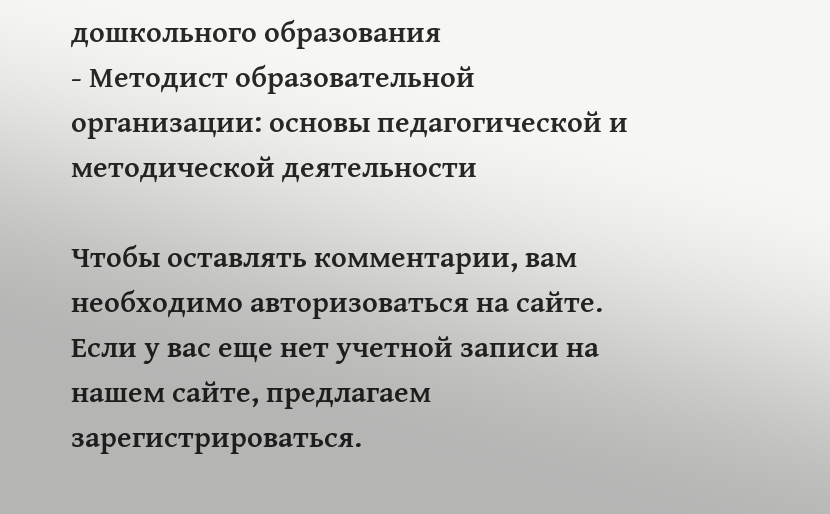дошкольного образования
- Методист образовательной организации: основы педагогической и методической деятельности

Чтобы оставлять комментарии, вам необходимо авторизоваться на сайте. Если у вас еще нет учетной записи на нашем сайте, предлагаем зарегистрироваться.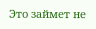Это займет не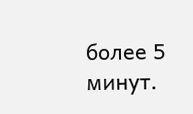более 5 минут.